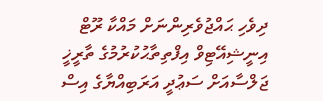ދިވެހި ޙައްޖުވެރިންނަށް މައްކާ ރޫޓް އިނީޝިއޭޓިވް އިފްތިތާޙުކުރުމުގެ ތާރީޚީ ޖަލްސާއަށް ސަޢުދީ އަރަބިއްޔާގެ އިސް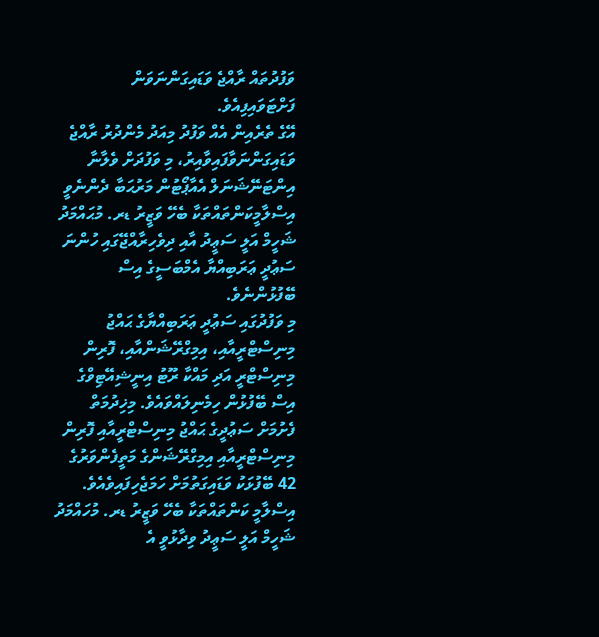ވަފުދުތައް ރާއްޖެ ވަޑައިގަންނަވަން ފަށްޓަވައިފިއެވެ.
އޭގެ ތެރެއިން އެއް ވަފުދު މިއަދު މެންދުރު ރާއްޖެ ވަޑައިގަންނަވާފައިވާއިރު، މި ވަފުދަށް ވެލާނާ އިންޓަނޭޝަނަލް އެއާޕޯޓުން މަރުޙަބާ ދެންނެވީ އިސްލާމީކަންތައްތަކާ ބެހޭ ވަޒީރު ޑރ. މުޙައްމަދު ޝަހީމް އަލީ ސަޢީދު އާއި ދިވެހިރާއްޖޭގައި ހުންނަ ސަޢުދީ ޢަރަބިއްޔާ އެމްބަސީގެ އިސް ބޭފުޅުންނެވެ.
މި ވަފުދުގައި ސަޢުދީ ޢަރަބިއްޔާގެ ޙައްޖު މިނިސްޓްރީއާއި، އިމިގްރޭޝަންއާއި، ފޮރިން މިނިސްޓްރީ އަދި މައްކާ ރޫޓު އިނީޝިއޭޓިވްގެ އިސް ބޭފުޅުން ހިމެނިލައްވައެވެ. މިޚިދުމަތް ފެށުމަށް ސަޢުދީގެ ޙައްޖު މިނިސްޓްރީއާއި ފޮރިން މިނިސްޓްރީއާއި އިމިގްރޭޝަންގެ މަތީފެންވަރުގެ 42 ބޭފުޅަކު ވަޑައިގަތުމަށް ހަމަޖެހިފައިވެއެވެ.
އިސްލާމީ ކަންތައްތަކާ ބެހޭ ވަޒީރު ޑރ. މުހައްމަދު ޝަހީމް އަލީ ސަޢީދު ވިދާޅުވީ އެ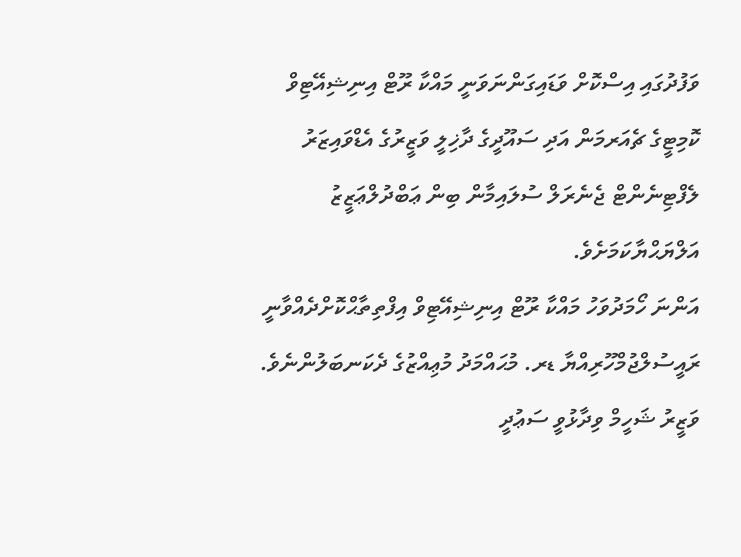ވަފުދުގައި އިސްކޮށް ވަޑައިގަންނަވަނީ މައްކާ ރޫޓް އިނިޝިއޭޓިވް ކޮމިޓީގެ ޗެއަރމަން އަދި ސައޫދީގެ ދާޚިލީ ވަޒީރުގެ އެޑްވައިޒަރު ލެފްޓިނެންޓް ޖެނެރަލް ސުލައިމާން ބިން ޢަބްދުލްޢަޒީޒު އަލްޔަޙްޔާކަމަށެވެ.
އަންނަ ހޯމަދުވަހު މައްކާ ރޫޓް އިނިޝިއޭޓިވް އިފްތިތާޙްކޮށްދެއްވާނީ ރައީސުލްޖުމްހޫރިއްޔާ ޑރ. މުޙައްމަދު މުޢިއްޒުގެ ދެކަނބަލުންނެވެ.
ވަޒީރު ޝަހީމް ވިދާޅުވީ ސަޢުދީ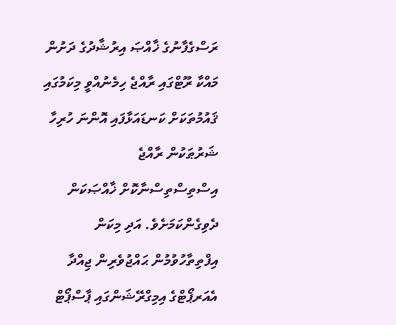ރަސްގެފާނުގެ ޚާއްޞަ އިރުޝާދުގެ ދަށުން މައްކާ ރޫޓްގައި ރާއްޖެ ހިމެނުއްވީ މިކަމުގައި ޤައުމުތަކަށް ކަނޑައަޅާފައި އޮންނަ ހުރިހާ ޝަރުޠަކުން ރާއްޖެ އިސްތިސްތިސްނާކޮށް ޚާއްޞަކަން ދެވިގެންކަމަށެވެ. އަދި މިކަން އިފްތިތާހުވުމުން ޙައްޖުވެރިން ޖިއްދާ އެއަރޕޯޓްގެ އިމިގްރޭޝަންގައި ޕާސްޕޯޓް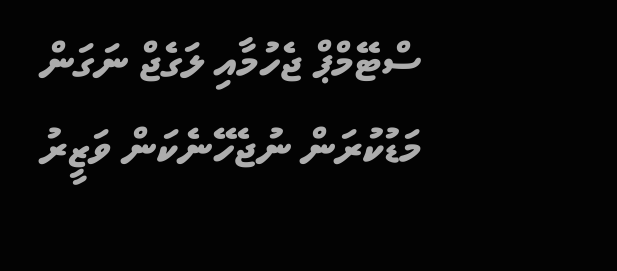ސްޓޭމްޕް ޖެހުމާއި ލަގެޖް ނަގަން މަޑުކުރަން ނުޖެހޭނެކަން ވަޒީރު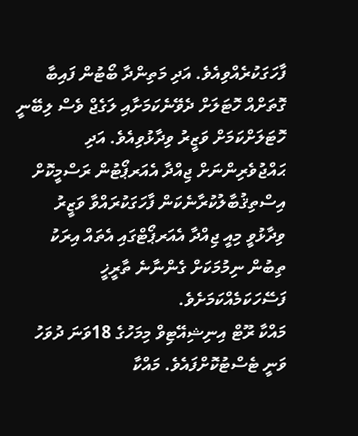ފާހަގަކުރެއްވިއެވެ. އަދި މަތިންދާ ބޯޓުން ފައިބާ ގޮތަށްއް ހޮޓަލަށް ދެވޭނެކަމަށާއި ލަގެޖް ވެސް ލިބޭނީ ހޮޓަލަށްކަމަށް ވަޒީރު ވިދާޅުވިއެވެ. އަދި ޙައްޖުވެރިންނަށް ޖިއްދާ އެއަރޕޯޓުން ރަސްމީކޮށް އިސްތިޤުބާލުކުރާނެކަން ފާހަގަކުރައްވާ ވަޒީރު ވިދާޅުވީ މިއީ ޖިއްދާ އެއަރޕޯޓްގައި އެތައް އިރަކު ތިބުން ނިމުމަކަށް ގެންނާނެ ތާރީޚީ ފަސޭހަކަމެއްކަމަށެވެ.
މައްކާ ރޫޓް އިނިޝިއޭޓިވް މިމަހުގެ 18ވަނަ ދުވަހު ވަނީ ޓެސްޓުކޮށްފައެވެ. މައްކާ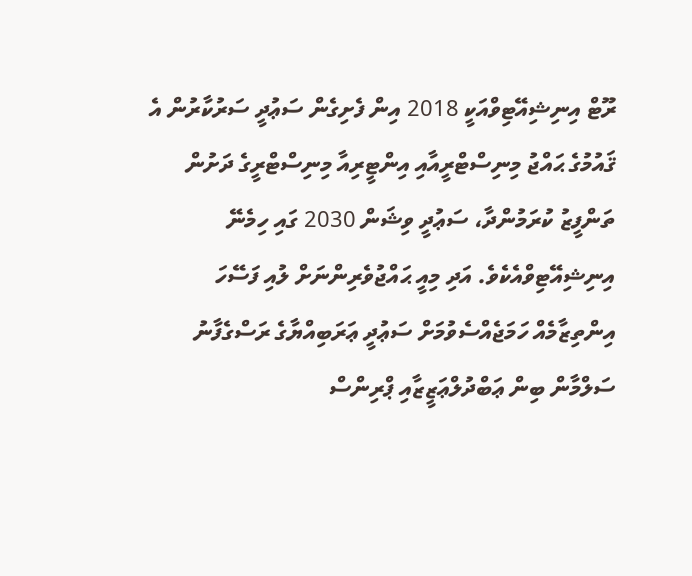ރޫޓް އިނިޝިއޭޓިވްއަކީ 2018 އިން ފެށިގެން ސަޢުދީ ސަރުކާރުން އެ ޤައުމުގެ ޙައްޖު މިނިސްޓްރީއާއި އިންޓީރިއާ މިނިސްޓްރީގެ ދަށުން ތަންފީޒު ކުރަމުންދާ، ސަޢުދީ ވިޝަން 2030 ގައި ހިމެނޭ އިނިޝިއޭޓިވްއެކެވެ. އަދި މިއީ ޙައްޖުވެރިންނަށް ލުއި ފަސޭހަ އިންތިޒާމެއް ހަމަޖެއްސެވުމަށް ސަޢުދީ ޢަރަބިއްޔާގެ ރަސްގެފާނު ސަލްމާން ބިން ޢަބްދުލްޢަޒީޒާއި ޕްރިންސް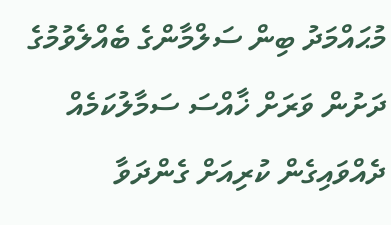މުޙައްމަދު ބިން ސަލްމާންގެ ބެއްލެވުމުގެ ދަށުން ވަރަށް ޚާއްސަ ސަމާލުކަމެއް ދެއްވައިގެން ކުރިއަށް ގެންދަވާ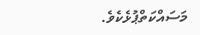މަސައްކަތްޕުޅެކެވެ.